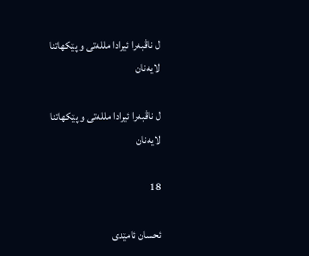ل ناڤبه‌را ئیرادا ملله‌تی و پێكهاتنا لایه‌نان

ل ناڤبه‌را ئیرادا ملله‌تی و پێكهاتنا لایه‌نان

18

ئحسان ئامێدی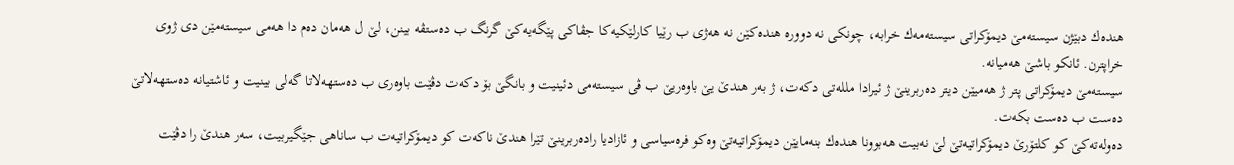هنده‌ك دبێژن سیسته‌مێ دیمۆكراتی سیسته‌مه‌ك خرابه‌، چونكی نه‌ دووره‌ هنده‌كێن نه‌ هه‌ژی ب رێیا كارلێكیه‌كا جڤاكی پێگه‌یه‌كێ گرنگ ب ده‌ستڤه‌ بینن، لێ ل هه‌مان ده‌م دا هه‌می سیسته‌مێن دی ژوی خراپترن. ئانكو باشێ هه‌میانه‌.
سیسته‌مێ دیمۆكراتی پتر ژ هه‌میێن دیتر ده‌ربرینێ ژ ئیرادا ملله‌تی دكه‌ت، ژ به‌ر هندێ یێ باوه‌ریێ ب ڤی سیسته‌می دئینیت و بانگێ بۆ دكه‌ت دڤێت باوه‌ری ب ده‌ستهه‌لاتا گه‌لی بینیت و ئاشتیانه‌ ده‌ستهه‌لاتێ ده‌ست ب ده‌ست بكه‌ت.
ده‌وله‌ته‌كێ كو كلتۆرێ دیمۆكراتیه‌تێ لێ نه‌بیت هه‌بوونا هنده‌ك بنه‌مایێن دیمۆكراتیه‌تێ وه‌كو فره‌سیاسی و ئازادیا راده‌ربرینێ تێرا هندێ ناكه‌ت كو دیمۆكراتیه‌ت ب ساناهی جێگیربیت، سه‌ر هندێ را دڤێت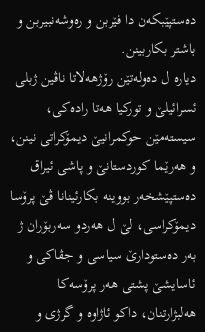ده‌ستپێبكه‌ن دا فێربن و ره‌وشه‌نبیربن و باشتر بكاربینن.
دیاره‌ ل ده‌وله‌تێن رۆژهه‌لاتا ناڤین ژبلی ئسرائیلێ و توركیا هه‌تا راده‌كی، سیسته‌مێن حوكمرانیێ دیمۆكراتی نینن، و هه‌رێما كوردستانێ و پاشی ئیراق ده‌ستپێشخه‌ر بووینه‌ بكارئینانا ڤێ پرۆسا دیمۆكراسی، لێ ل هه‌ردو سه‌ربۆران ژ به‌ر ده‌ستودارێ سیاسی و جڤاكی و ئاسایشێ پشتی هه‌ر پرۆسه‌كا هه‌لبژارتنان، داكو ئاژاوه‌ و گرژی و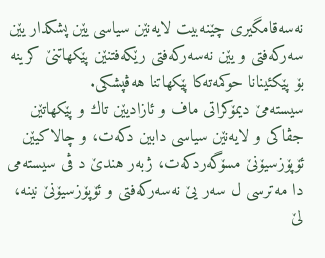نه‌سه‌قامگیری چێنه‌بیت لایه‌نێن سیاسی یێن پشكدار یێن سه‌ركه‌فتی و یێن نه‌سه‌ركه‌فتی رێكه‌فتنێن پێكهاتنێ كرینه‌ بۆ پێكئینانا حوكمه‌ته‌كا پێكهاتنا هه‌ڤپشكی.
سیسته‌مێ دیمۆكراتی ماف و ئازادیێن تاك و پێكهاتێن جڤاكی و لایه‌نێن سیاسی دابین دكه‌ت، و چالاكیێن ئۆپۆزسیۆنێ مسۆگه‌ردكه‌ت، ژبه‌ر هندێ د ڤی سیسته‌می دا مه‌ترسی ل سه‌ر یێ نه‌سه‌ركه‌فتی و ئۆپۆزسیۆنێ نینه‌، لێ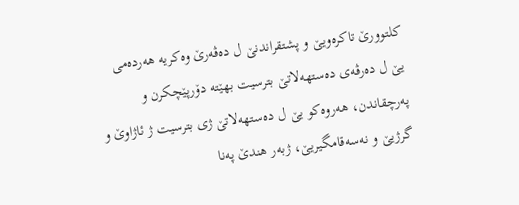كلتوورێ تاكره‌ویێ و پشتقراندنێ ل ده‌ڤه‌رێ وه‌كریه‌ هه‌رده‌می یێ ل ده‌رڤه‌ی ده‌ستهه‌لاتێ بترسیت بهێته‌ دۆرپێچكرن و په‌رچقاندن، هه‌روه‌كو یێ ل ده‌ستهه‌لاتێ ژی بترسیت ژ ئاژاوێ و گرژیێ و نه‌سه‌قامگیریێ، ژبه‌ر هندێ په‌نا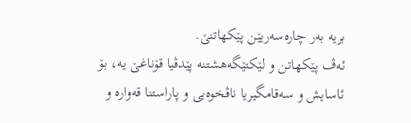بریه‌ به‌ر چاره‌سه‌ریێن پێكهاتنێ.
ئه‌ڤ پێكهاتن و لێكتێگه‌هشتنه‌ پێدڤیا قۆناغێ یه‌، بۆ ئاسایش و سه‌قامگیریا ناڤخوه‌یی و پاراستنا قه‌واره‌ و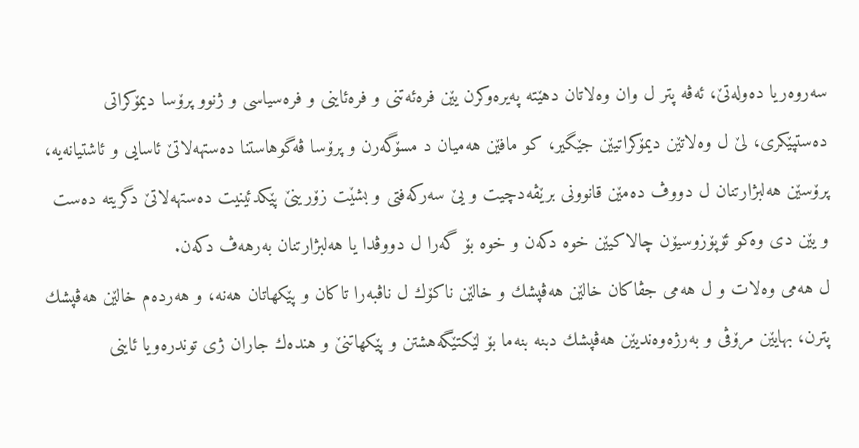سه‌روه‌ریا ده‌وله‌تێ، ئه‌ڤه‌ پتر ل وان وه‌لاتان دهێته‌ په‌یره‌وكرن یێن فره‌ئه‌تنی و فره‌ئاینی و فره‌سیاسی و ژنوو پرۆسا دیمۆكراتی ده‌ستپێكری، لێ ل وه‌لاتێن دیمۆكراتیێن جێگیر، كو مافێن هه‌میان د مسۆگه‌رن و پرۆسا ڤه‌گوهاستنا ده‌ستهه‌لاتێ ئاسایی و ئاشتیانه‌یه‌، پرۆسێن هه‌لبژارتنان ل دووڤ ده‌مێن قانوونی برێڤه‌دچیت و یێ سه‌ركه‌فتی و بشێت زۆرینێ پێكدئینیت ده‌ستهه‌لاتێ دگریته‌ ده‌ست و یێن دی وه‌كو ئۆپۆزوسیۆن چالاكیێن خوه‌ دكه‌ن و خوه‌ بۆ گه‌را ل دووڤدا یا هه‌لبژارتنان به‌رهه‌ڤ دكه‌ن.
ل هه‌می وه‌لات و ل هه‌می جڤاكان خالێن هه‌ڤپشك و خالێن ناكۆك ل ناڤبه‌را تاكان و پێكهاتان هه‌نه‌، و هه‌رده‌م خالێن هه‌ڤپشك پترن، بهایێن مرۆڤی و به‌رژه‌وه‌ندیێن هه‌ڤپشك دبنه‌ بنه‌ما بۆ لێكتێگه‌هشتن و پێكهاتنێ و هنده‌ك جاران ژی توندره‌ویا ئاینی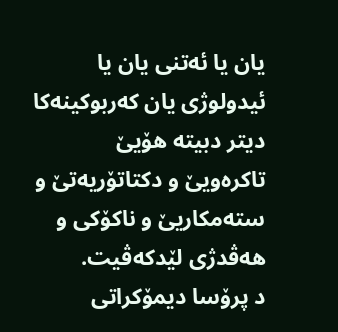یان یا ئه‌تنی یان یا ئیدولوژی یان كه‌ربوكینه‌كا دیتر دبیته‌ هۆیێ تاكره‌ویێ و دكتاتۆریه‌تێ و سته‌مكاریێ و ناكۆكی و هه‌ڤدژی لێدكه‌ڤیت.
د پرۆسا دیمۆكراتی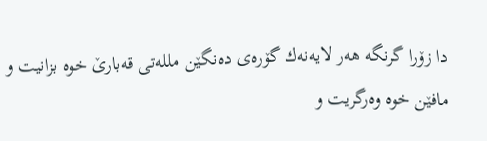دا زۆرا گرنگه‌ هه‌ر لایه‌نه‌ك گۆره‌ی ده‌نگێن ملله‌تی قه‌بارێ خوه‌ بزانیت و مافێن خوه‌ وه‌رگریت و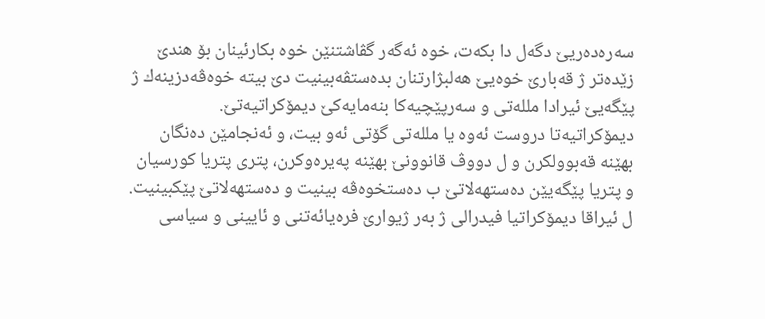سه‌ره‌ده‌ریێ دگه‌ل دا بكه‌ت، خوه‌ ئه‌گه‌ر گڤاشتنێن خوه‌ بكارئینان بۆ هندێ زێده‌تر ژ قه‌بارێ خوه‌یێ هه‌لبژارتنان بده‌ستڤه‌بینیت دێ بیته‌ خوه‌ڤه‌دزینه‌ك ژ پێگه‌یێ ئیرادا ملله‌تی و سه‌رپێچیه‌كا بنه‌مایه‌كێ دیمۆكراتیه‌تێ.
دیمۆكراتیه‌تا دروست ئه‌وه‌ یا ملله‌تی گۆتی ئه‌و بیت، و ئه‌نجامێن ده‌نگان بهێنه‌ قه‌بوولكرن و ل دووڤ قانوونێ بهێنه‌ په‌یره‌وكرن، پتری پتریا كورسیان و پتریا پێگه‌یێن ده‌ستهه‌لاتێ ب ده‌ستخوه‌ڤه‌ بینیت و ده‌ستهه‌لاتێ پێكبینیت.
ل ئیراقا دیمۆكراتیا فیدرالی ژ به‌ر ژیوارێ فره‌یائه‌تنی و ئایینی و سیاسی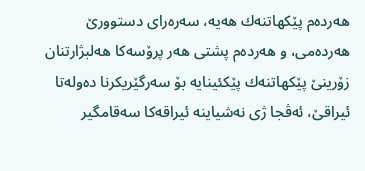هه‌رده‌م پێكهاتنه‌ك هه‌یه‌، سه‌ره‌رای دستوورێ هه‌رده‌می، و هه‌رده‌م پشتی هه‌ر پرۆسه‌كا هه‌لبژارتنان زۆرینێ پێكهاتنه‌ك پێكئینایه‌ بۆ سه‌رگێریكرنا ده‌وله‌تا ئیراقێ، ئه‌ڤجا ژی نه‌شیاینه‌ ئیراقه‌كا سه‌قامگیر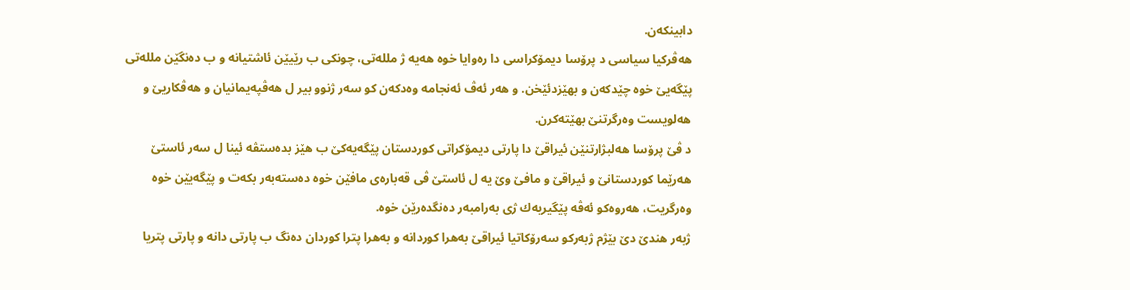دابینكه‌ن.
هه‌ڤركیا سیاسی د پرۆسا دیمۆكراسی دا ره‌وایا خوه‌ هه‌یه‌ ژ ملله‌تی، چونكی ب رێیێن ئاشتیانه‌ و ب ده‌نگێن ملله‌تی پێگه‌یێ خوه‌ چێدكه‌ن و بهێزدئێخن. و هه‌ر ئه‌ڤ ئه‌نجامه‌ وه‌دكه‌ن كو سه‌ر ژنوو بیر ل هه‌ڤپه‌یمانیان و هه‌ڤكاریێ و هه‌لویست وه‌رگرتنێ بهێته‌كرن.
د ڤێ پرۆسا هه‌لبژارتنێن ئیراقێ دا پارتی دیمۆكراتی كوردستان پێگه‌یه‌كێ ب هێز بده‌ستڤه‌ ئینا ل سه‌ر ئاستێ هه‌رێما كوردستانێ و ئیراقێ و مافێ وێ یه‌ ل ئاستێ ڤی قه‌باره‌ی مافێن خوه‌ ده‌سته‌به‌ر بكه‌ت و پێگه‌یێن خوه‌ وه‌رگریت، هه‌روه‌كو ئه‌ڤه‌ پێگیریه‌ك ژی به‌رامبه‌ر ده‌نگده‌رێن خوه‌.
ژبه‌ر هندێ دێ بێژم ژبه‌ركو سه‌رۆكاتیا ئیراقێ به‌هرا كوردانه‌ و به‌هرا پترا كوردان ده‌نگ ب پارتی دانه‌ و پارتی پتریا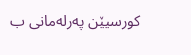كورسیێن په‌رله‌مانی ب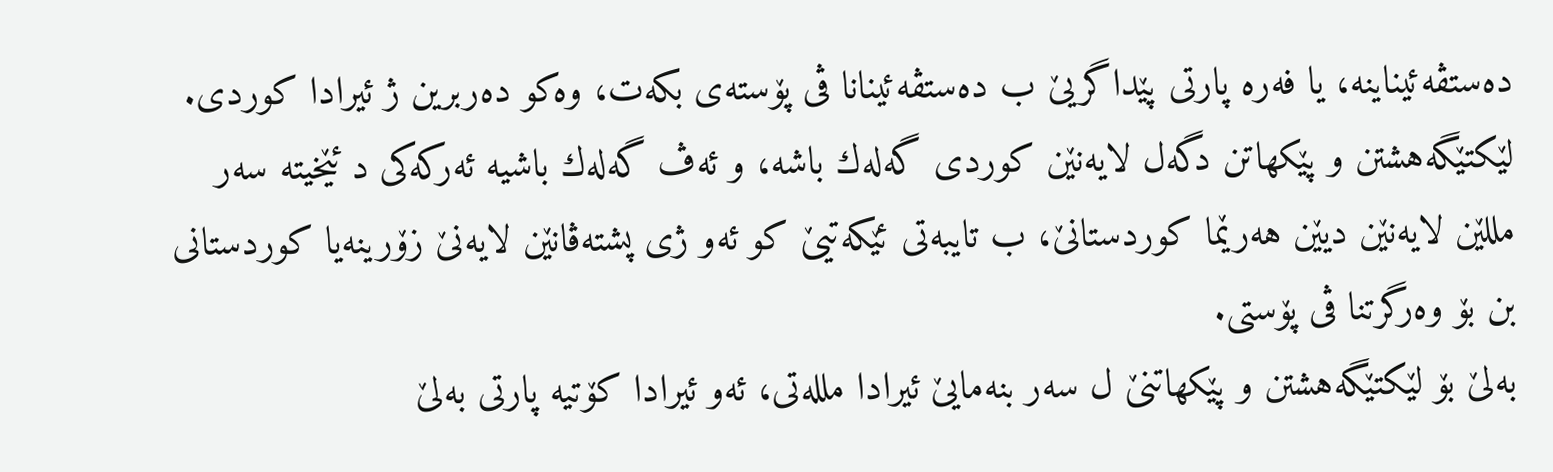ده‌ستڤه‌ئیناینه‌، یا فه‌ره‌ پارتی پێداگریێ ب ده‌ستڤه‌ئینانا ڤی پۆسته‌ی بكه‌ت، وه‌كو ده‌ربرین ژ ئیرادا كوردی.
لێكتێگه‌هشتن و پێكهاتن دگه‌ل لایه‌نێن كوردی گه‌له‌ك باشه‌، و ئه‌ڤ گه‌له‌ك باشیه‌ ئه‌ركه‌كی د ئێخیته‌ سه‌ر مللێن لایه‌نێن دیێن هه‌رێما كوردستانێ، ب تایبه‌تی ئێكه‌تیێ كو ئه‌و ژی پشته‌ڤانێن لایه‌نێ زۆرینه‌یا كوردستانی بن بۆ وه‌رگرتنا ڤی پۆستی.
به‌لێ بۆ لێكتێگه‌هشتن و پێكهاتنێ ل سه‌ر بنه‌مایێ ئیرادا ملله‌تی، ئه‌و ئیرادا كۆتیه‌ پارتی به‌لێ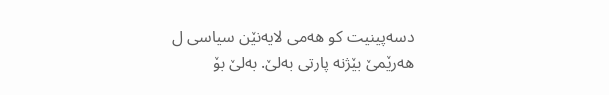دسه‌پینیت كو هه‌می لایه‌نێن سیاسی ل هه‌رێمێ بێژنه‌ پارتی به‌لێ. به‌لێ بۆ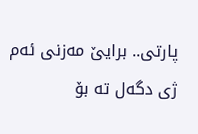پارتی.. برایێ مه‌زنی ئه‌م ژی دگه‌ل ته‌ بۆ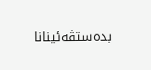بده‌ستڤه‌ئینانا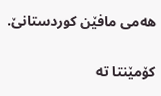هه‌می مافێن كوردستانێ.

کۆمێنتا تە